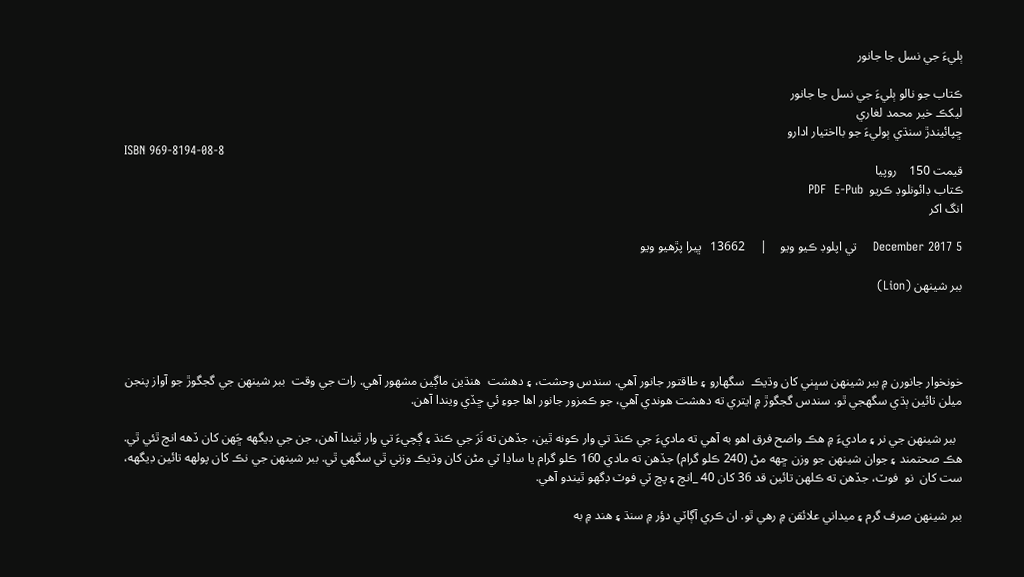ٻليءَ جي نسل جا جانور

ڪتاب جو نالو ٻليءَ جي نسل جا جانور
ليکڪ خير محمد لغاري
ڇپائيندڙ سنڌي ٻوليءَ جو بااختيار ادارو
ISBN 969-8194-08-8
قيمت 150    روپيا
ڪتاب ڊائونلوڊ ڪريو  PDF  E-Pub
انگ اکر

5 December 2017    تي اپلوڊ ڪيو ويو    |     13662   ڀيرا پڙهيو ويو

ببر شينهن (Lion)




خونخوار جانورن ۾ ببر شينهن سڀني کان وڌيڪ  سگهارو ۽ طاقتور جانور آهي. سندس وحشت، ۽ دهشت  هنڌين ماڳين مشهور آهي. رات جي وقت  ببر شينهن جي گجگوڙ جو آواز پنجن ميلن تائين ٻڌي سگهجي ٿو. سندس گجگوڙ ۾ ايتري ته دهشت هوندي آهي، جو ڪمزور جانور اها جوءِ ئي ڇڏي ويندا آهن.

  ببر شينهن جي نر ۽ ماديءَ ۾ هڪ واضح فرق اهو به آهي ته ماديءَ جي ڪنڌ تي وار ڪونه ٿين، جڏهن ته نَرَ جي ڪنڌ ۽ ڳچيءَ تي وار ٿيندا آهن، جن جي ڊيگهه ڇَهن کان ڏهه انچ ٿئي ٿي. هڪ صحتمند ۽ جوان شينهن جو وزن ڇهه مڻ (240 ڪلو گرام) جڏهن ته مادي 160 ڪلو گرام يا ساڍا ٽي مڻن کان وڌيڪ وزني ٿي سگهي ٿي. ببر شينهن جي نڪ کان پولهه تائين ڊيگهه، ست کان  نو  فوٽ، جڏهن ته ڪلهن تائين قد 36 کان 40 _انچ ۽ پڇ ٽي فوٽ ڊگهو ٿيندو آهي.

ببر شينهن صرف گرم ۽ ميداني علائقن ۾ رهي ٿو. ان ڪري آڳاٽي دؤر ۾ سنڌ ۽ هند ۾ به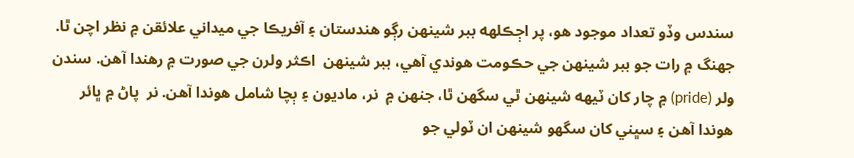سندس وڏو تعداد موجود هو، پر اڄڪلهه ببر شينهن رڳو هندستان ۽ آفريڪا جي ميداني علائقن ۾ نظر اچن ٿا. جهنگ ۾ رات جو ببر شينهن جي حڪومت هوندي آهي، ببر شينهن  اڪثر ولرن جي صورت ۾ رهندا آهن. سندن ولر (pride) ۾ چار کان ٽيهه شينهن ٿي سگهن ٿا، جنهن ۾  نر، ماديون ۽ ٻچا شامل هوندا آهن. نر  پاڻ ۾ ڀائر هوندا آهن ۽ سڀني کان سگهو شينهن ان ٽولي جو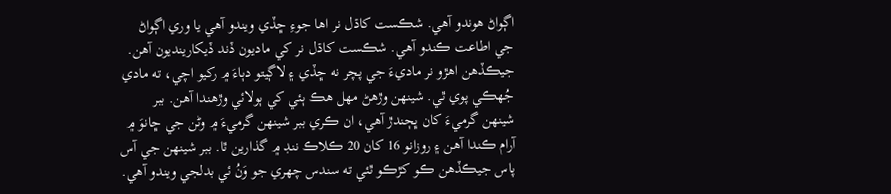اڳواڻ هوندو آهي. شڪست کاڌل نر اها جوءِ ڇڏي ويندو آهي يا وري اڳواڻ جي اطاعت ڪندو آهي. شڪست کاڌل نر کي ماديون ڏند ڏيکارينديون آهن. جيڪڏهن اهڙو نر ماديءَ جي پچر نه ڇڏي ۽ لاڳيتو دٻاءَ ۾ رکيو اچي، ته مادي جُهڪي پوي ٿي. شينهن وڙهڻ مهل هڪ ٻئي کي ٻولائي وڙهندا آهن. ببر شينهن گرميءَ کان ڀڄندڙ آهي، ان ڪري ببر شينهن گرميءَ ۾ وڻن جي ڇانوَ ۾ آرام ڪندا آهن ۽ روزانو 16 کان 20 ڪلاڪ ننڊ ۾ گذارين ٿا. ببر شينهن جي آس پاس جيڪڏهن ڪو کڙڪو ٿئي ته سندس چهري جو وَنُ ئي بدلجي ويندو آهي.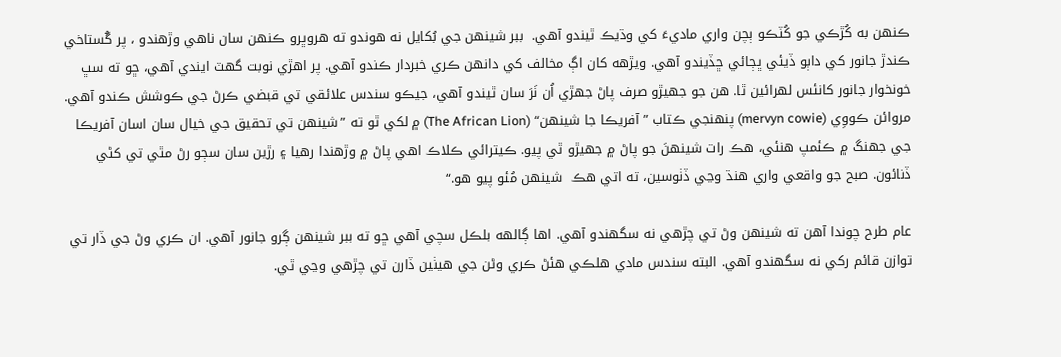ڪنهن به کُڙڪي جو کُٽڪو ٻچن واري ماديءَ کي وڌيڪ ٿيندو آهي.  ببر شينهن جي بُکايل نه هوندو ته هروڀرو ڪنهن سان ناهي وڙهندو ، پر گُستاخي ڪندڙ جانور کي داٻو ڏيئي ڀڄائي ڇڏيندو آهي. ويڙهه کان اڳ مخالف کي دانهن ڪري خبردار ڪندو آهي. پر اهڙي نوبت گهٽ ايندي آهي، ڇو ته سڀ خونخوار جانور کانئس لهرائين ٿا. هن جو جهيڙو صرف پاڻ جهڙي اُن نَرَ سان ٿيندو آهي، جيڪو سندس علائقي تي قبضي ڪرڻ جي ڪوشش ڪندو آهي. مروائن ڪووِي (mervyn cowie) پنهنجي ڪتاب ”آفريڪا جا شينهن“ (The African Lion) ۾ لکي ٿو ته ”شينهن تي تحقيق جي خيال سان اسان آفريڪا جي جهنگ ۾ ڪئمپ هنئي، هڪ رات شينهنَ جو پاڻ ۾ جهيڙو ٿي پيو. ڪيترائي ڪلاڪ اهي پاڻ ۾ وڙهندا رهيا ۽ رڙين سان سڄو رڻ مٿي تي کڻي ڏنائون. صبح جو واقعي واري هنڌ وڃي ڏٺوسين، ته اتي هڪ  شينهن مُئو پيو هو.“

عام طرح چوندا آهن ته شينهن وڻ تي چڙهي نه سگهندو آهي. اها ڳالهه بلڪل سچي آهي ڇو ته ببر شينهن ڳرو جانور آهي. ان ڪري وڻ جي ڏار تي توازن قائم رکي نه سگهندو آهي. البته سندس مادي هلڪي هئڻ ڪري وڻن جي هيٺين ڏارن تي چڙهي وڃي ٿي.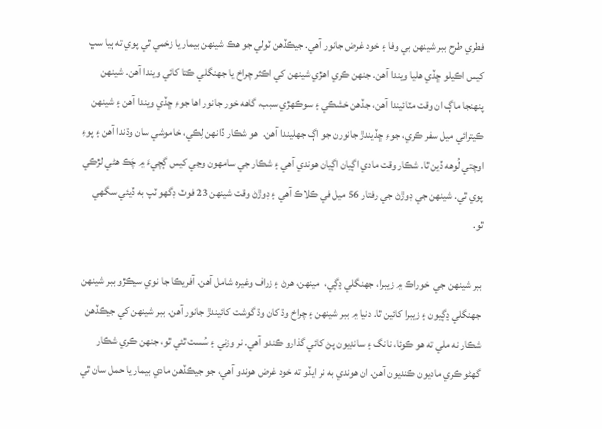فطري طرح ببر شينهن بي وفا ۽ خود غرض جانور آهي. جيڪڏهن ٽولي جو هڪ شينهن بيمار يا زخمي ٿي پوي ته ٻيا سڀ کيس اڪيلو ڇڏي هليا ويندا آهن. جنهن ڪري اهڙي شينهن کي اڪثر چراخ يا جهنگلي ڪتا کائي ويندا آهن. شينهن پنهنجا ماڳ ان وقت مٽائيندا آهن، جڏهن خشڪي ۽ سوڪهڙي سبب، گاهه خور جانور اها جوءِ ڇڏي ويندا آهن ۽ شينهن ڪيترائي ميل سفر ڪري، جوءِ ڇڏيندڙ جانورن جو اڳ جهليندا آهن.  هو شڪار ڏانهن لِڪي، خاموشي سان وڌندا آهن ۽ پوءِ اوچتي لُوهه ڏين ٿا. شڪار وقت مادي اڳيان اڳيان هوندي آهي ۽ شڪار جي سامهون وڃي کيس ڳچيءَ ۾ چَڪ هڻي لڙڪي پوي ٿي. شينهن جي ڊوڙڻ جي رفتار 56 ميل في ڪلاڪ آهي ۽ ڊوڙڻ وقت شينهن 23 فوٽ ڊگهو ٽپ به ڏيئي سگهي ٿو.

ببر شينهن جي  خوراڪ ۾ زيبرا، جهنگلي ڍڳي،  مينهن، هرڻ ۽ زراف وغيره شامل آهن. آفريڪا جا نوي سيڪڙو ببر شينهن  جهنگلي ڍڳيون ۽ زيبرا کائين ٿا. دنيا ۾ ببر شينهن ۽ چراخ وڌ کان وڌ گوشت کائيندڙ جانور آهن. ببر شينهن کي جيڪڏهن شڪار نه ملي ته هو ڪوئا، نانگ ۽ سانڊيون پڻ کائي گذارو ڪندو آهي. نر وزني ۽ سُست ٿئي ٿو، جنهن ڪري شڪار گهڻو ڪري ماديون ڪنديون آهن. ان هوندي به نر ايڏو ته خود غرض هوندو آهي، جو جيڪڏهن مادي بيمار يا حمل سان ٿي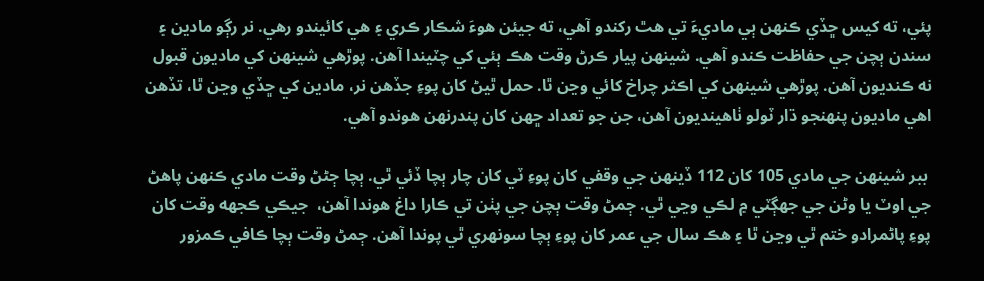پئي، ته کيس ڇڏي ڪنهن ٻي ماديءَ تي هٿ رکندو آهي، ته جيئن هوءَ شڪار ڪري ۽ هي کائيندو رهي. نر رڳو مادين ۽ سندن ٻچن جي حفاظت ڪندو آهي. شينهن پيار ڪرڻ وقت هڪ ٻئي کي چٽيندا آهن. پوڙهي شينهن کي ماديون قبول نه ڪنديون آهن. پوڙهي شينهن کي اڪثر چراخ کائي وڃن ٿا. حمل ٿيڻ کان پوءِ جڏهن نر، مادين کي ڇڏي وڃن ٿا، تڏهن اهي ماديون پنهنجو ڌار ٽولو ٺاهينديون آهن، جن جو تعداد ڇهن کان پندرنهن هوندو آهي.

 ببر شينهن جي مادي 105 کان 112 ڏينهن جي وقفي کان پوءِ ٽي کان چار ٻچا ڏئي ٿي. ٻچا ڄڻڻ وقت مادي ڪنهن پاهڻ جي اوٽ يا وڻن جي جهڳٽي ۾ لڪي وڃي ٿي. ڄمڻ وقت ٻچن جي پٺن تي ڪارا داغ هوندا آهن،  جيڪي ڪجهه وقت کان پوءِ پاڻمرادو ختم ٿي وڃن ٿا ۽ هڪ سال جي عمر کان پوءِ ٻچا سونهري ٿي پوندا آهن. ڄمڻ وقت ٻچا ڪافي ڪمزور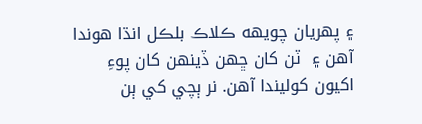۽ پهريان چويهه ڪلاڪ بلڪل انڌا هوندا آهن ۽  ٽن کان ڇهن ڏينهن کان پوءِ اکيون کوليندا آهن. نر ٻچي کي ٻن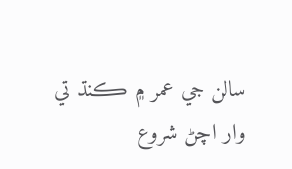سالن جي عمر ۾ ڪنڌ تي وار اچڻ شروع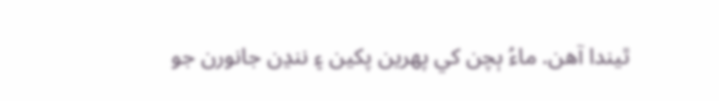ٿيندا آهن. ماءُ ٻچن کي پهرين پکين ۽ ننڍن جانورن جو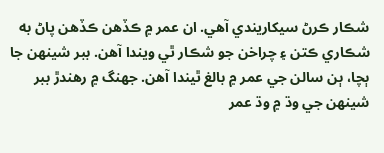شڪار ڪرڻ سيکاريندي آهي. ان عمر ۾ ڪڏهن ڪڏهن پاڻ به شڪاري ڪتن ۽ چراخن جو شڪار ٿي ويندا آهن. ببر شينهن جا ٻچا، ٻن سالن جي عمر ۾ بالغ ٿيندا آهن. جهنگ ۾ رهندڙ ببر شينهن جي وڌ ۾ وڌ عمر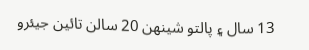13 سال ۽ پالتو شينهن 20 سالن تائين جيئرو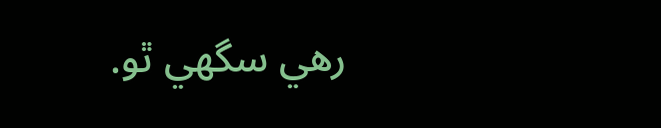رهي سگهي ٿو.